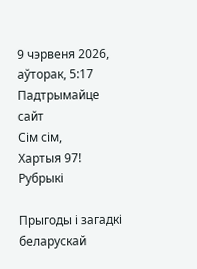9 чэрвеня 2026, aўторак, 5:17
Падтрымайце
сайт
Сім сім,
Хартыя 97!
Рубрыкі

Прыгоды і загадкі беларускай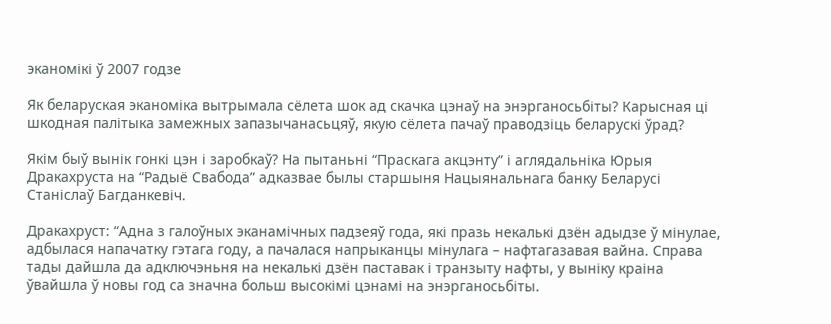эканомікі ў 2007 годзе

Як беларуская эканоміка вытрымала сёлета шок ад скачка цэнаў на энэрганосьбіты? Карысная ці шкодная палітыка замежных запазычанасьцяў, якую сёлета пачаў праводзіць беларускі ўрад?

Якім быў вынік гонкі цэн і заробкаў? На пытаньні “Праскага акцэнту” і аглядальніка Юрыя Дракахруста на “Радыё Свабода” адказвае былы старшыня Нацыянальнага банку Беларусі Станіслаў Багданкевіч.

Дракахруст: “Адна з галоўных эканамічных падзеяў года, які празь некалькі дзён адыдзе ў мінулае, адбылася напачатку гэтага году, а пачалася напрыканцы мінулага – нафтагазавая вайна. Справа тады дайшла да адключэньня на некалькі дзён паставак і транзыту нафты, у выніку краіна ўвайшла ў новы год са значна больш высокімі цэнамі на энэрганосьбіты.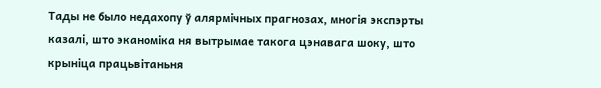Тады не было недахопу ў алярмічных прагнозах, многія экспэрты казалі, што эканоміка ня вытрымае такога цэнавага шоку, што крыніца працьвітаньня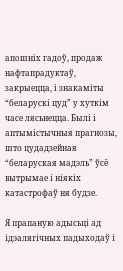апошніх гадоў, продаж нафтапрадуктаў, закрыецца, і знакаміты “беларускі цуд” у хуткім часе лясьнецца. Былі і аптымістычныя прагнозы, што цудадзейная “беларуская мадэль” ўсё вытрымае і ніякіх катастрофаў ня будзе.

Я прапаную адысьці ад ідэалягічных падыходаў і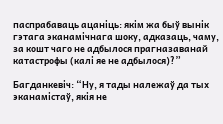паспрабаваць ацаніць: якім жа быў вынік гэтага эканамічнага шоку, адказаць, чаму, за кошт чаго не адбылося прагназаванай катастрофы (калі яе не адбылося)?”

Багданкевіч: “Ну, я тады належаў да тых эканамістаў, якія не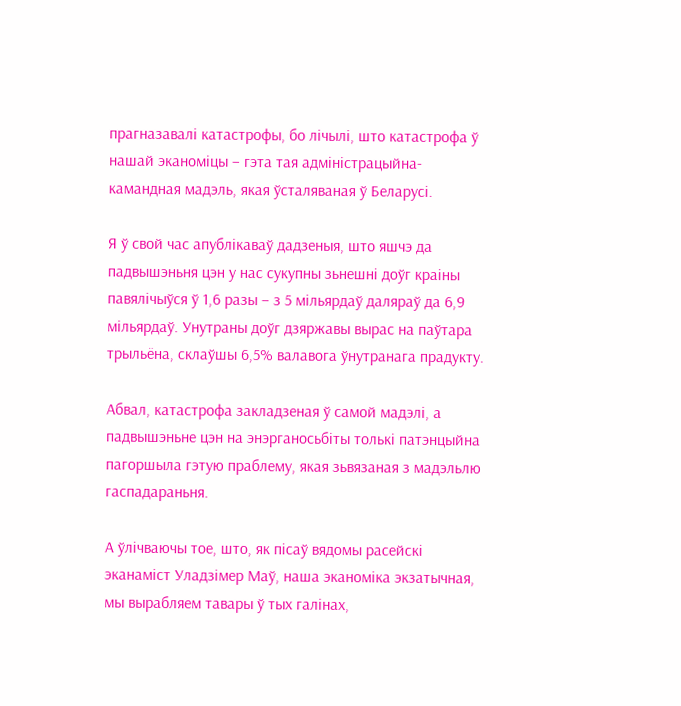прагназавалі катастрофы, бо лічылі, што катастрофа ў нашай эканоміцы – гэта тая адміністрацыйна-камандная мадэль, якая ўсталяваная ў Беларусі.

Я ў свой час апублікаваў дадзеныя, што яшчэ да падвышэньня цэн у нас сукупны зьнешні доўг краіны павялічыўся ў 1,6 разы – з 5 мільярдаў даляраў да 6,9 мільярдаў. Унутраны доўг дзяржавы вырас на паўтара трыльёна, склаўшы 6,5% валавога ўнутранага прадукту.

Абвал, катастрофа закладзеная ў самой мадэлі, а падвышэньне цэн на энэрганосьбіты толькі патэнцыйна пагоршыла гэтую праблему, якая зьвязаная з мадэльлю гаспадараньня.

А ўлічваючы тое, што, як пісаў вядомы расейскі эканаміст Уладзімер Маў, наша эканоміка экзатычная, мы вырабляем тавары ў тых галінах,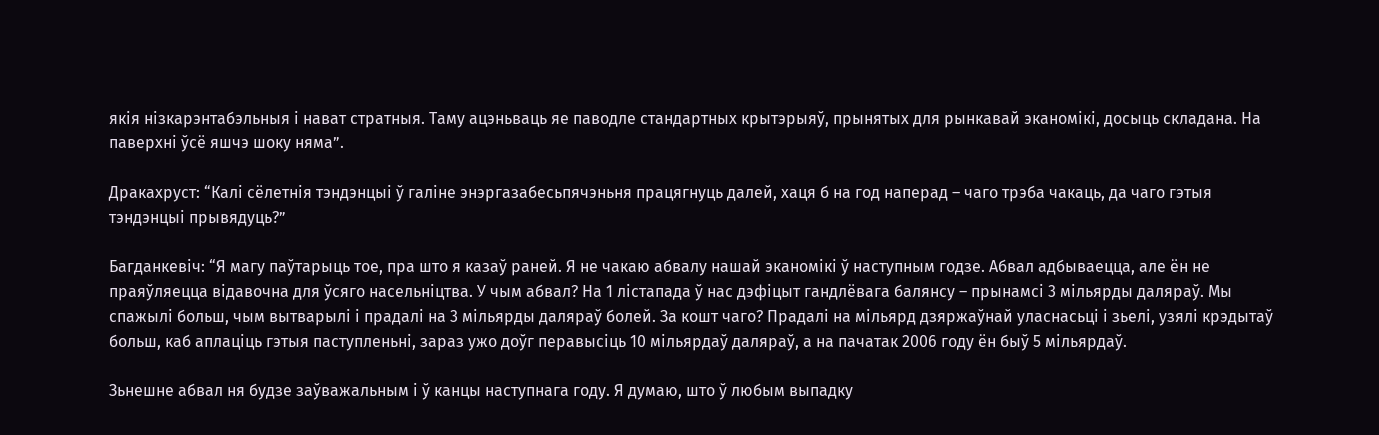якія нізкарэнтабэльныя і нават стратныя. Таму ацэньваць яе паводле стандартных крытэрыяў, прынятых для рынкавай эканомікі, досыць складана. На паверхні ўсё яшчэ шоку няма”.

Дракахруст: “Калі сёлетнія тэндэнцыі ў галіне энэргазабесьпячэньня працягнуць далей, хаця б на год наперад – чаго трэба чакаць, да чаго гэтыя тэндэнцыі прывядуць?”

Багданкевіч: “Я магу паўтарыць тое, пра што я казаў раней. Я не чакаю абвалу нашай эканомікі ў наступным годзе. Абвал адбываецца, але ён не праяўляецца відавочна для ўсяго насельніцтва. У чым абвал? На 1 лістапада ў нас дэфіцыт гандлёвага балянсу – прынамсі 3 мільярды даляраў. Мы спажылі больш, чым вытварылі і прадалі на 3 мільярды даляраў болей. За кошт чаго? Прадалі на мільярд дзяржаўнай уласнасьці і зьелі, узялі крэдытаў больш, каб аплаціць гэтыя паступленьні, зараз ужо доўг перавысіць 10 мільярдаў даляраў, а на пачатак 2006 году ён быў 5 мільярдаў.

Зьнешне абвал ня будзе заўважальным і ў канцы наступнага году. Я думаю, што ў любым выпадку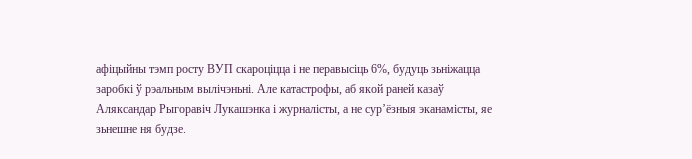афіцыйны тэмп росту ВУП скароціцца і не перавысіць 6%, будуць зьніжацца заробкі ў рэальным вылічэньні. Але катастрофы, аб якой раней казаў Аляксандар Рыгоравіч Лукашэнка і журналісты, а не сур’ёзныя эканамісты, яе зьнешне ня будзе.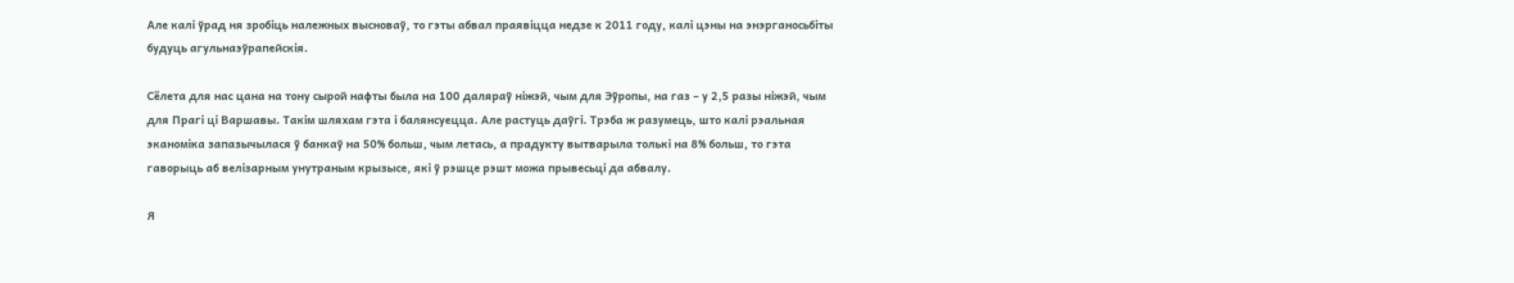Але калі ўрад ня зробіць належных высноваў, то гэты абвал праявіцца недзе к 2011 году, калі цэны на энэрганосьбіты будуць агульнаэўрапейскія.

Сёлета для нас цана на тону сырой нафты была на 100 даляраў ніжэй, чым для Эўропы, на газ – у 2,5 разы ніжэй, чым для Прагі ці Варшавы. Такім шляхам гэта і балянсуецца. Але растуць даўгі. Трэба ж разумець, што калі рэальная эканоміка запазычылася ў банкаў на 50% больш, чым летась, а прадукту вытварыла толькі на 8% больш, то гэта гаворыць аб велізарным унутраным крызысе, які ў рэшце рэшт можа прывесьці да абвалу.

Я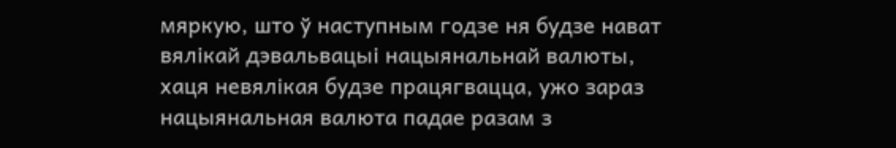мяркую, што ў наступным годзе ня будзе нават вялікай дэвальвацыі нацыянальнай валюты, хаця невялікая будзе працягвацца, ужо зараз нацыянальная валюта падае разам з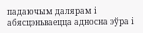падаючым далярам і абясцэньваецца адносна эўра і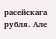расейскага рубля. Але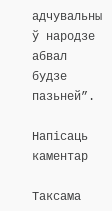адчувальны ў народзе абвал будзе пазьней”.

Напісаць каментар

Таксама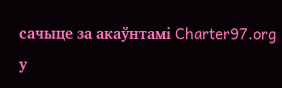сачыце за акаўнтамі Charter97.org у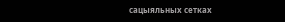сацыяльных сетках